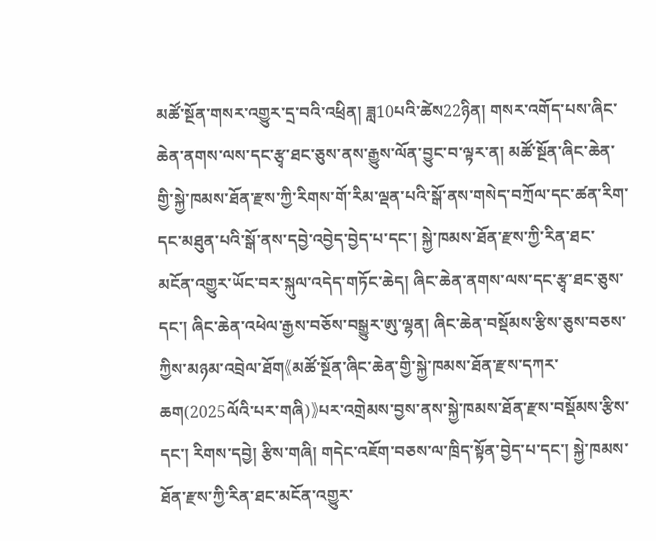མཚོ་སྔོན་གསར་འགྱུར་དྲ་བའི་འཕྲིན། ཟླ10པའི་ཚེས22ཉིན། གསར་འགོད་པས་ཞིང་ཆེན་ནགས་ལས་དང་རྩྭ་ཐང་ཅུས་ནས་རྒྱུས་ལོན་བྱུང་བ་ལྟར་ན། མཚོ་སྔོན་ཞིང་ཆེན་གྱི་སྐྱེ་ཁམས་ཐོན་རྫས་ཀྱི་རིགས་གོ་རིམ་ལྡན་པའི་སྒོ་ནས་གསེད་བཀྲོལ་དང་ཚན་རིག་དང་མཐུན་པའི་སྒོ་ནས་དབྱེ་འབྱེད་བྱེད་པ་དང་། སྐྱེ་ཁམས་ཐོན་རྫས་ཀྱི་རིན་ཐང་མངོན་འགྱུར་ཡོང་བར་སྐུལ་འདེད་གཏོང་ཆེད། ཞིང་ཆེན་ནགས་ལས་དང་རྩྭ་ཐང་ཅུས་དང་། ཞིང་ཆེན་འཕེལ་རྒྱས་བཅོས་བསྒྱུར་ཨུ་ལྷན། ཞིང་ཆེན་བསྡོམས་རྩིས་ཅུས་བཅས་ཀྱིས་མཉམ་འབྲེལ་ཐོག《མཚོ་སྔོན་ཞིང་ཆེན་གྱི་སྐྱེ་ཁམས་ཐོན་རྫས་དཀར་ཆག(2025ལོའི་པར་གཞི)》པར་འགྲེམས་བྱས་ནས་སྐྱེ་ཁམས་ཐོན་རྫས་བསྡོམས་རྩིས་དང་། རིགས་དབྱེ། རྩིས་གཞི། གདེང་འཇོག་བཅས་ལ་ཁྲིད་སྟོན་བྱེད་པ་དང་། སྐྱེ་ཁམས་ཐོན་རྫས་ཀྱི་རིན་ཐང་མངོན་འགྱུར་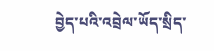བྱེད་པའི་འབྲེལ་ཡོད་སྲིད་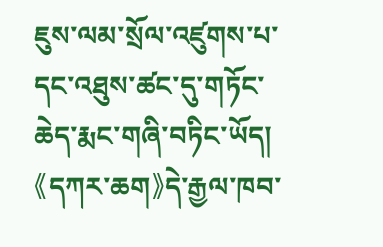ཇུས་ལམ་སྲོལ་འཛུགས་པ་དང་འཐུས་ཚང་དུ་གཏོང་ཆེད་རྨང་གཞི་བཏིང་ཡོད།
《དཀར་ཆག》དེ་རྒྱལ་ཁབ་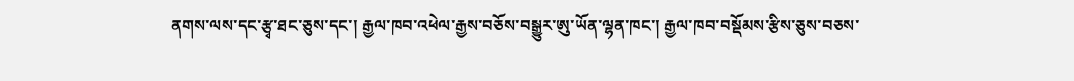ནགས་ལས་དང་རྩྭ་ཐང་ཅུས་དང་། རྒྱལ་ཁབ་འཕེལ་རྒྱས་བཅོས་བསྒྱུར་ཨུ་ཡོན་ལྷན་ཁང་། རྒྱལ་ཁབ་བསྡོམས་རྩིས་ཅུས་བཅས་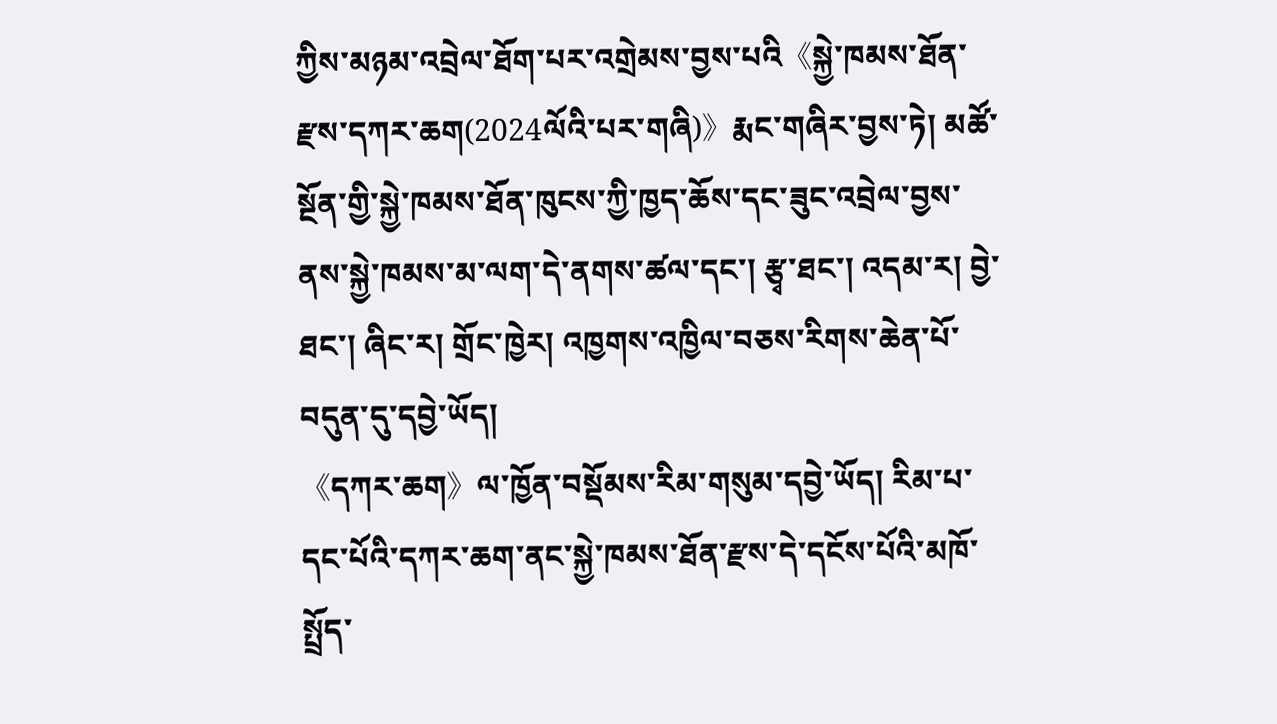ཀྱིས་མཉམ་འབྲེལ་ཐོག་པར་འགྲེམས་བྱས་པའི《སྐྱེ་ཁམས་ཐོན་རྫས་དཀར་ཆག(2024ལོའི་པར་གཞི)》རྨང་གཞིར་བྱས་ཏེ། མཚོ་སྔོན་གྱི་སྐྱེ་ཁམས་ཐོན་ཁུངས་ཀྱི་ཁྱད་ཆོས་དང་ཟུང་འབྲེལ་བྱས་ནས་སྐྱེ་ཁམས་མ་ལག་དེ་ནགས་ཚལ་དང་། རྩྭ་ཐང་། འདམ་ར། བྱེ་ཐང་། ཞིང་ར། གྲོང་ཁྱེར། འཁྱགས་འཁྱིལ་བཅས་རིགས་ཆེན་པོ་བདུན་དུ་དབྱེ་ཡོད།
《དཀར་ཆག》ལ་ཁྱོན་བསྡོམས་རིམ་གསུམ་དབྱེ་ཡོད། རིམ་པ་དང་པོའི་དཀར་ཆག་ནང་སྐྱེ་ཁམས་ཐོན་རྫས་དེ་དངོས་པོའི་མཁོ་སྤྲོད་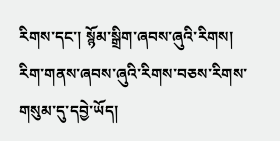རིགས་དང་། སྙོམ་སྒྲིག་ཞབས་ཞུའི་རིགས། རིག་གནས་ཞབས་ཞུའི་རིགས་བཅས་རིགས་གསུམ་དུ་དབྱེ་ཡོད།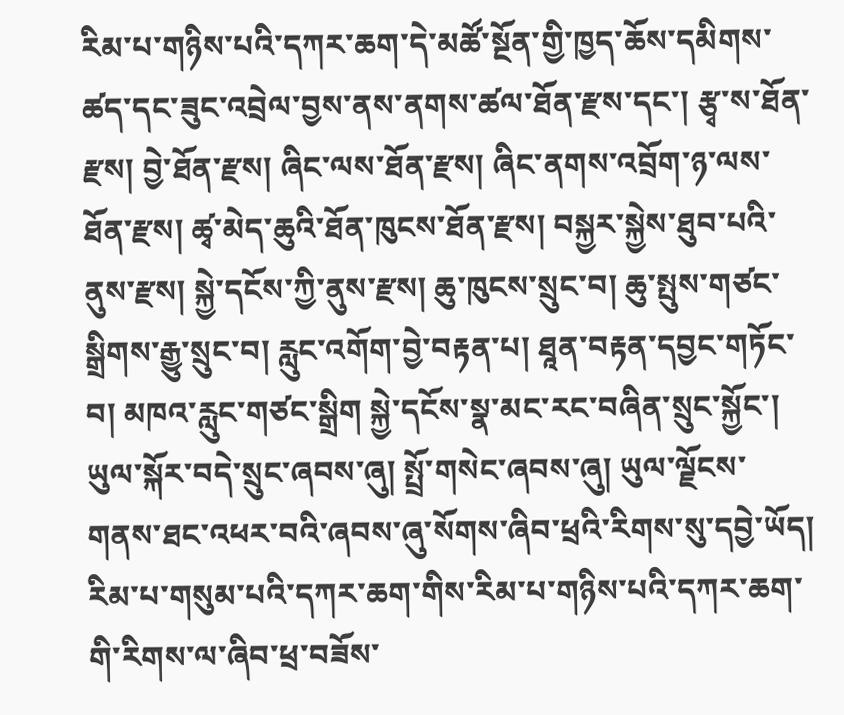རིམ་པ་གཉིས་པའི་དཀར་ཆག་དེ་མཚོ་སྔོན་གྱི་ཁྱད་ཆོས་དམིགས་ཚད་དང་ཟུང་འབྲེལ་བྱས་ནས་ནགས་ཚལ་ཐོན་རྫས་དང་། རྩྭ་ས་ཐོན་རྫས། བྱེ་ཐོན་རྫས། ཞིང་ལས་ཐོན་རྫས། ཞིང་ནགས་འབྲོག་ཉ་ལས་ཐོན་རྫས། ཚྭ་མེད་ཆུའི་ཐོན་ཁུངས་ཐོན་རྫས། བསྐྱར་སྐྱེས་ཐུབ་པའི་ནུས་རྫས། སྐྱེ་དངོས་ཀྱི་ནུས་རྫས། ཆུ་ཁུངས་སྲུང་བ། ཆུ་སྤུས་གཙང་སྒྲིགས་རྒྱུ་སྲུང་བ། རླུང་འགོག་བྱེ་བརྟན་པ། ཐཱན་བརྟན་དབྱང་གཏོང་བ། མཁའ་རླུང་གཙང་སྒྲིག སྐྱེ་དངོས་སྣ་མང་རང་བཞིན་སྲུང་སྐྱོང་། ཡུལ་སྐོར་བདེ་སྲུང་ཞབས་ཞུ། སྤྲོ་གསེང་ཞབས་ཞུ། ཡུལ་ལྗོངས་གནས་ཐང་འཕར་བའི་ཞབས་ཞུ་སོགས་ཞིབ་ཕྲའི་རིགས་སུ་དབྱེ་ཡོད། རིམ་པ་གསུམ་པའི་དཀར་ཆག་གིས་རིམ་པ་གཉིས་པའི་དཀར་ཆག་གི་རིགས་ལ་ཞིབ་ཕྲ་བཟོས་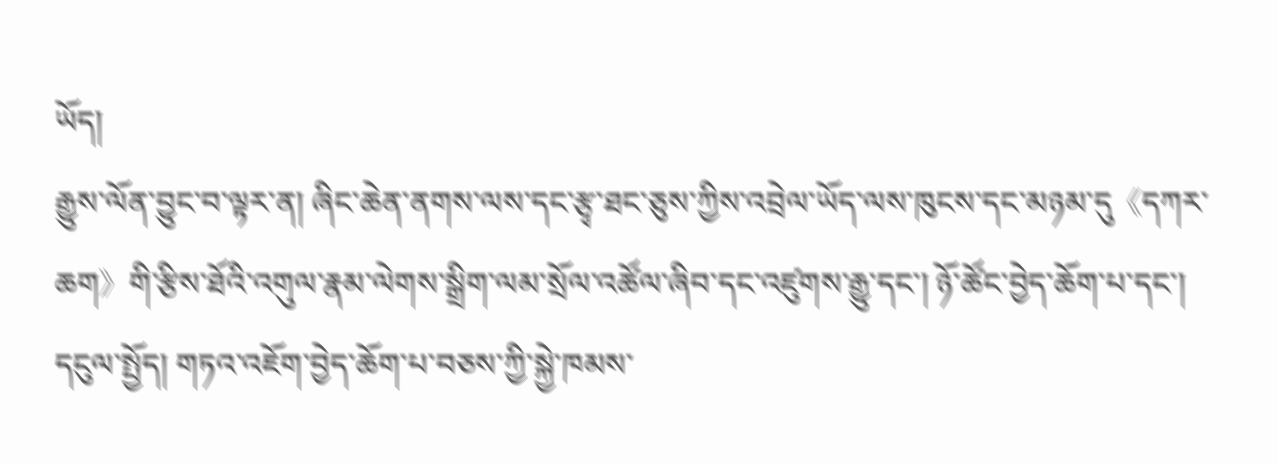ཡོད།
རྒྱུས་ལོན་བྱུང་བ་ལྟར་ན། ཞིང་ཆེན་ནགས་ལས་དང་རྩྭ་ཐང་ཅུས་ཀྱིས་འབྲེལ་ཡོད་ལས་ཁུངས་དང་མཉམ་དུ《དཀར་ཆག》གི་རྩིས་ཐོའི་འགུལ་རྣམ་ལེགས་སྒྲིག་ལམ་སྲོལ་འཚོལ་ཞིབ་དང་འཛུགས་རྒྱུ་དང་། ཉོ་ཚོང་བྱེད་ཆོག་པ་དང་། དངུལ་སྤྱོད། གཏའ་འཇོག་བྱེད་ཆོག་པ་བཅས་ཀྱི་སྐྱེ་ཁམས་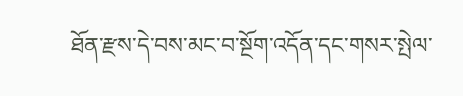ཐོན་རྫས་དེ་བས་མང་བ་སྔོག་འདོན་དང་གསར་སྤེལ་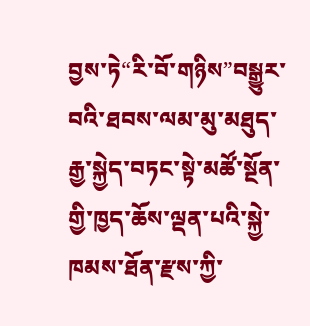བྱས་ཏེ“རི་བོ་གཉིས”བསྒྱུར་བའི་ཐབས་ལམ་མུ་མཐུད་རྒྱ་སྐྱེད་བཏང་སྟེ་མཚོ་སྔོན་གྱི་ཁྱད་ཆོས་ལྡན་པའི་སྐྱེ་ཁམས་ཐོན་རྫས་ཀྱི་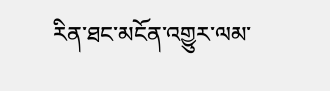རིན་ཐང་མངོན་འགྱུར་ལམ་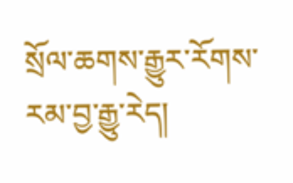སྲོལ་ཆགས་རྒྱུར་རོགས་རམ་བྱ་རྒྱུ་རེད།